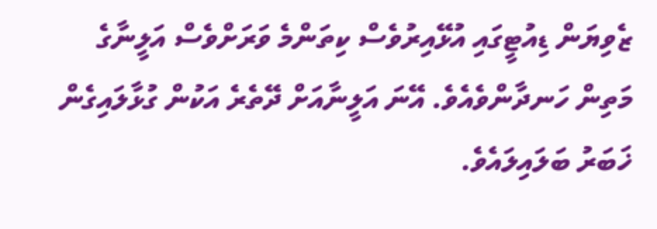ޒެވިޔަން ޑިއުޓީގައި އުޅޭއިރުވެސް ކިތަންމެ ވަރަށްވެސް އަލީނާގެ މަތިން ހަނދާންވެއެވެ. އޭނަ އަލީނާއަށް ދޭތެރެ އަކުން ގުޅާލައިގެން ޚަބަރު ބަލައިލައެވެ.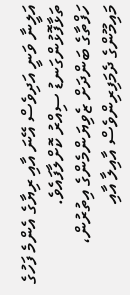އަލީނާ ވަނީ އަދިވެސް އޭނަ އާއި ރިޔާގެ އެންމެ ފަހުގެ ތަޅާފޮޅުންގަނޑު ސިއްރު ކޮށްލާފައެވެ.
ހަފްތާގެ ބަންދަށް ޒެވިޔަންމެންގެ އިތުރުން، މައިމޫންގެ ދެމަފިރިންވެސް އާއިލާ އާއި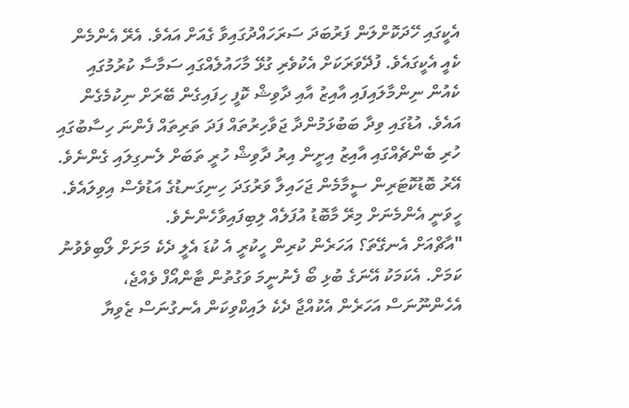އެކީގައި ހޭދަކޮށްލަން ފަރުބަދަ ސަރަހައްދުގައިވާ ގެއަށް އައެވެ. އެރޭ އެންމެން ކެއީ އެކީގައެވެ. ފުދޭވަރަކަށް އެކުވެރި ގުޅޭ މާހައުލެއްގައި ސަމާސާ ކުރުމުގައި ކެއުން ނިންމާލައިފައި އާއިޒު އާއި ދާވިޝް ކޮފީ ހިފައިގެން ބޭރަށް ނިކުމެގެން އައެވެ. އުޑުގައި ވިދާ ބަބުޅަމުންދާ ޖަވާހިރުތައް ފަދަ ތަރިތައް ފެންނަ ހިސާބުގައި ހުރި ބެންޗެއްގައި އާއިޒު އިށީން އިރު ދާވިޝް ހުރީ ތަބަށް ލެނގިލައި ގެންނެވެ. އޭރު ބޮޑުކޮޓަރިން ސީމާމެން ޖަހައިލާ ވަރުގަދަ ހިނިގަނޑުގެ އަޑުވެސް އިވިލައެވެ. ހީވަނީ އެންމެނަށް މިރޭ މާބޮޑު އުފަލެއް ލިބިފައިވާހެންނެވެ.
"އާޗްއަށް އެނގޭތަ؟ އަހަރެން ކުރިން ހީކުރީ އެ ކުޑަ އެލީ ދެކެ މަށަށް ލޯބިވެވުނު ކަމަށް. އެކަމަކު އޭނަގެ ބުޅި ބޯ ފެނުނީމަ ވަގުތުން ޓާންއޯފް ވެއްޖެ، އެހެންނޫނަސް އަހަރެން އެކުއްޖާ ދެކެ ލައިކްވިކަން އެނގުނަސް ޒެވިޔާ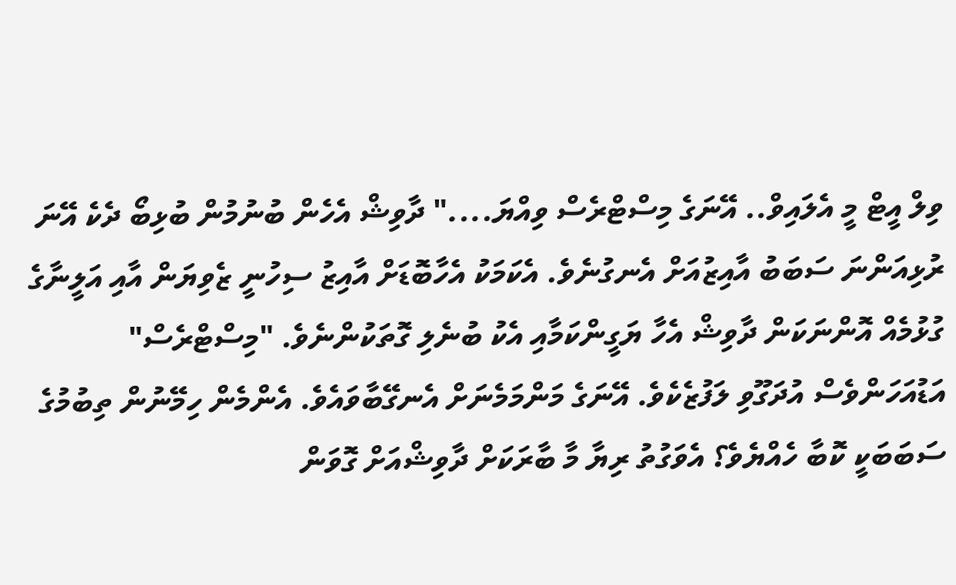ވިލް އީޓް މީ އެލައިވް.. އޭނަގެ މިސްޓްރެސް ވިއްޔަ...." ދާވިޝް އެހެން ބުނުމުން ބުޅިބޯ ދެކެ އޭނަ ރުޅިއަންނަ ސަބަބު އާއިޒުއަށް އެނގުނެވެ. އެކަމަކު އެހާބޮޑަށް އާއިޒު ސިހުނީ ޒެވިޔަން އާއި އަލީނާގެ ގުޅުމެއް އޮންނަކަން ދާވިޝް އެހާ ޔަގީންކަމާއި އެކު ބުނެލި ގޮތަކުންނެވެ. "މިސްޓްރެސް" އަޑުއަހަންވެސް އުދަގޫވި ލަފުޒެކެވެ. އޭނަގެ މަންމަމެނަށް އެނގޭބާވައެވެ. އެންމެން ހިމޭނުން ތިބުމުގެ ސަބަބަކީ ކޮބާ ހެއްޔެވެ؟ އެވަގުތު ރިޔާ މާ ބާރަކަށް ދާވިޝްއަށް ގޮވަން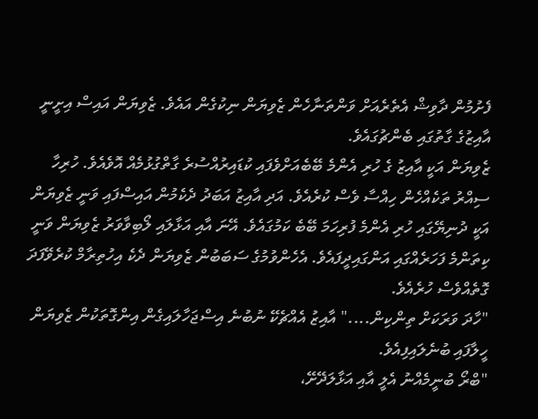ފެށުމުން ދާވިޝް އެތެރެއަށް ވަންތަނާހެން ޒެވިޔަން ނިކުގެން އައެވެ. ޒެވިޔަން އައިސް އިށީނީ އާއިޒުގެ ގާތުގައި ބެންޗުގައެވެ.
ޒެވިޔަން އަކީ އާއިޒު ގެ ހުރި އެންމެ ބޭބެއަށްވެފައި ކުޑައިރުއްސުރެ ގާތްގުޅުމެއް އޮވެއެވެ. ހުރިހާ ސިއްރު ތަކެއްހެން ހިއްސާ ވެސް ކުރެއެވެ. އަދި އާއިޒު އަބަދު ދެކެމުން އައިސްފައި ވަނީ ޒެވިޔަން އަކީ ދުނިޔޭގައި ހުރި އެންމެ ފުރިހަމަ ބޭބެ ކަމުގައެވެ. އޭނަ އާއި އަޅާލައި ލޯބިވާވަރު ޒެވިޔަން ވަނީ ކިތަންމެ ފަހަރެއްގައި އަންގައިދީފައެވެ. އެހެންވުމުގެ ސަބަބުން ޒެވިޔަން ދެކެ އިހުތިރާމް ކުރެވޭފަދަ ގޮތެއްވެސް ހުރެއެވެ.
"ހާދަ ވަރަކަށް ތިންކިން...." އާއިޒު އެއްޗެކޭ ނުބުނެ އިސްޖަހާލައިގެން އިންގޮތަކުން ޒެވިޔަން ހީލާފައި ބުނެލައިފިއެވެ.
"ބްރޯ ބުނީމެއްނު އެލީ އާއި އަޅާލަދޭށޭ،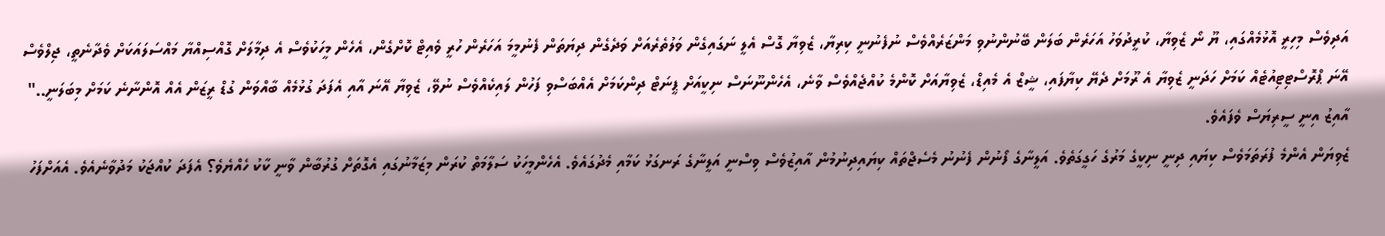އަދިވެސް މިހިރީ އޮޅުމެއްގައި، ޔޫ ނޯ ޒެވިޔާ، ކުރީދުވަހު އަހަރެން ބަލަން ބޭނުންނުވި މަންޒަރެއްވެސް ނުފެނުނީ ކިރިޔާ، ޒެވިޔާ ގޮސް އެލީ ނަގައިގެން ވަލުތެރެއަށް ވަދެގެން ދިޔަތަން ފެނުމީމަ އަހަރެން ހުރީ ވެއިޓް ކޮށްގެން، އެހެން މީހަކުވެސް އެ ދިމާލަށް ގޮއްސިއްޔާ މައްސަލައަކަށް ވެދާނެތީ، ޖިލްވެސް އޭނަ ޕްރޮސްޓިޓިއުޓެއް ކަމަށް ހަދަނީ ޒެވިޔާ އެ ރޫމަށް ދެޔޭ ކިޔާފައި، ޝީޒް އެ މެއިޑް، ޒެވިޔާއަށް ކޮންމެ ކުއްޖެއްވެސް ވާނެ، އެހެންނޫނަސް ނިކީއަށް ޕީނަޓް ދިންކަމަށް އެއްބަސްވި ފަހުން ލައިކެއްވެސް ނުވޭ، ޒެވިޔާ އޭނަ އާއި އެފަދަ ގުޅުމެއް ބާއްވަން ގުޑް ރީޒަން އެއް އޮންނާނެ ކަމަށް މިބަލަނީ.." އާއިޒު އިނީ ސީރިޔަސް ވެފައެވެ.
ޒެވިޔަން އެންމެ ފުރަތަމަވެސް ކިޔައި ދިނީ ނިކީގެ މަރުގެ ހަގީގަތެވެ. އަލީނާގެ ފޯނުން ފެނުނު މެސެޖްތައް ކިޔައިދިނުމުން އާއިޒުވެސް ވިސްނީ އަލީނާގެ ރަނގަޅު ކަމާއި މެދުގައެވެ. އެހެންމީހަކު ސަލާމަތް ކުރަން މިޒަމާނުގައި އެގޮތަށް ގުރުބާން ވާނީ ކާކު ހެއްޔެވެ؟ އެފަދަ ކުއްޖަކު މަދުވާނެއެވެ. އެއަށްފަހު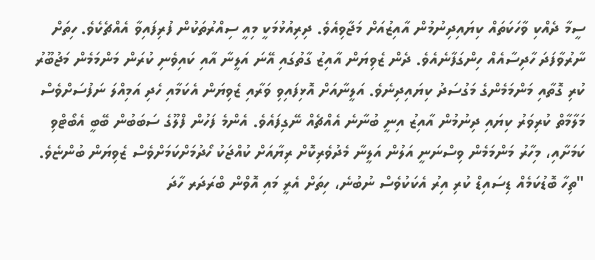ސީމާ ދެއްކި ވާހަކަތައް ކިޔައިދިނުމުން އާއިޒުއަށް މަޖާވިއެވެ. ދިރިއުޅުމަކީ މިއީ ސިއްރުތަކުން ފުރިފައިވާ އެއްޗެކެވެ. ހިތަށް ނާރުވާފަދަ ހާދިސާއެއް ހިންގަފާނެއެވެ. ދެން ޒެވިޔަން އާއިޒު ގާތުގައި އޭނަ އަލީނާ އާއި ކައިވެނި ކުރަން މަންމަމެން މަޖުބޫރު ކުރި ގޮތާއި މަންމަމެންގެ މަގުސަދު ކިޔައިދިނެވެ. އަލީނާއަށް އޮޅިފައިވި ވަރާއި ޒެވިޔަން އެކަމާއި ހެދި އަމިއްލަ ނަފުސަށްވެސް މަލާމާތް ކުރިވަރު ކިޔައި ދިނުމުން އާއިޒު އިނީ ބުނާނެ އެއްޗެއް ނޭގިފައެވެ. އެންމެ ފަހުން ފްލޫގެ ސަބަބުން ބޭބީ އެބޯޓްވި ކަމަށާއި، މިހާރު މަންމަމެން ވިސްނަނީ އަލުން އަލީނާ މެދުވެރިކޮށް ރިޔާއަށް ކުއްޖަކު ހޯދުމަށްކަމަށްވެސް ޒެވިޔަން ބުންޏެވެ.
"ތިހާ ބޮޑުކަމެއް ޑިސައިޑް ކުރި އިރު އެކަކުވެސް ނުބުނެ، ހިތަށް އެރީ މައި އޮވްން ބްރަދަރ ހާދަ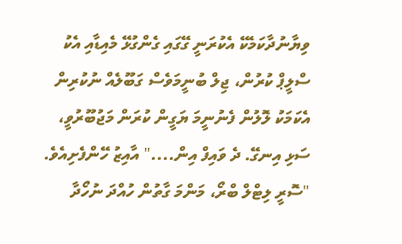ވިޔާނުދާކަމެކޭ އެކުރަނީ ގޭގައި ގެންގުޅޭ މެއިޑާއި އެކު ސްލީޕް ކުރުން، ޖިލް ބުނީމަވެސް ގަބޫލެއް ނުކުރިން އެކަމަކު ލޮލުން ފެނުނީމަ ޔަގީން ކުރަން މަޖުބޫރުވީ، ސަޅި އިނގޭ. ދެ ވައިފް އިން...." އާއިޒު ހޭންފެށިއެވެ.
"ސޮރީ ލިޓްލް ބްރޯ، މަންމަ ގާތުން ހުއްދަ ނުހޯދާ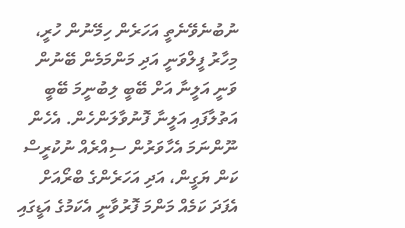ނުބުނެވޭނެތީ އަހަރެން ހިމޭނުން ހުރީ، މިހާރު ފީލްވަނީ އަދި މަންމަމެން ބޭނުން ވަނީ އަލީނާ އަށް ބޭބީ ލިބުނީމަ ބޭބީ އަތުލާފައި އަލީނާ ފޮނުވާލަންހެން. އެހެން ނޫންނަމަ އެހާވަރުން ސިއްރެއް ނުކުރީސް ކަން ޔަގީން، އަދި އަހަރެންގެ ބްރޯއަށް އެފަދަ ކަމެއް މަންމަ ފޮރުވާނީ އެކަމުގެ އަޑީގައި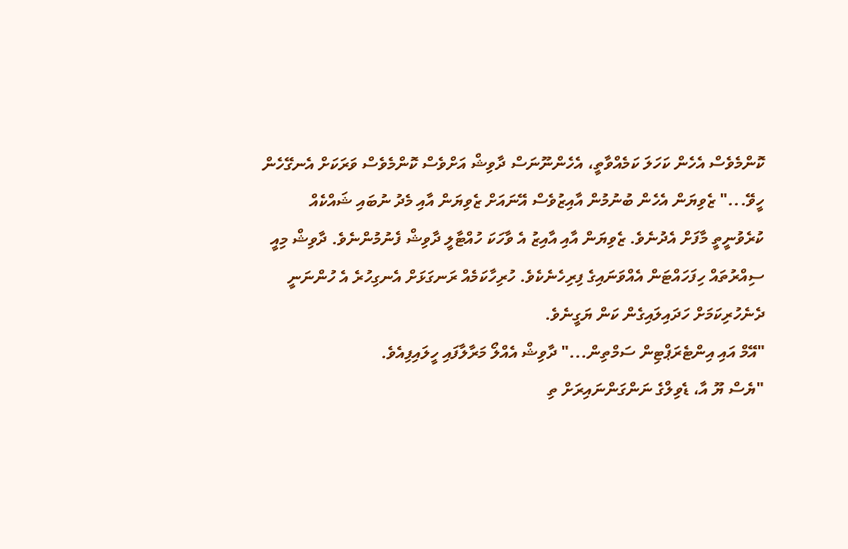ކޮންމެވެސް އެހެން ކަހަލަ ކަމެއްވާތީ، އެހެންނޫނަސް ދާވިޝް އަށްވެސް ކޮންމެވެސް ވަރަކަށް އެނގޭހެން ހީވޭ..." ޒެވިޔަން އެހެން ބުނުމުން އާއިޒުވެސް އޭނައަށް ޒެވިޔަން އާއި މެދު ނުބައި ޝައްކެއް ކުރެވުނީތީ މާފަށް އެދުނެވެ. ޒެވިޔަން އާއި އާއިޒު އެ ވާހަކަ ހުއްޓާލީ ދާވިޝް ފެނުމުންނެވެ. ދާވިޝް މިއީ ސިއްރުތައް ހިފަހައްޓަން އެއްވަނައިގެ ފިރިހެނެކެވެ. ހުރިހާކަމެއް ރަނގަޅަށް އެނގިހުރެ އެ ހުންނަނީ ދެނެހުރިކަމަށް ހަދައިލައިގެން ކަން ޔަގީނެވެ.
"އޭމް އައި އިންޓެރަޕްޓިން ސަމްތިން..." ދާވިޝް އެއްލޯ މަރާލާފައި ހީލައިފިއެވެ.
"ޔެސް ޔޫ އާ، ޑެވިލްގެ ނަންގަންނައިރަށް ތި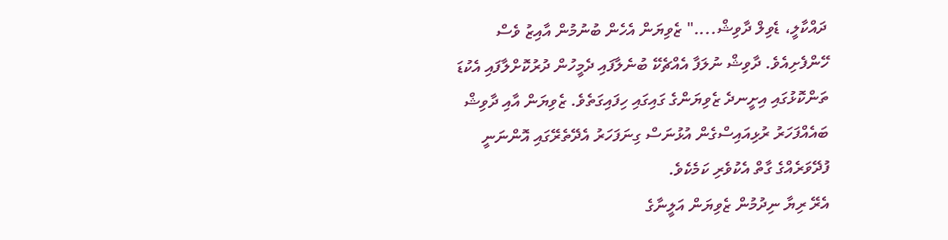ދައްކާލީ، ޑެވިލް ދާވިޝް...." ޒެވިޔަން އެހެން ބުނުމުން އާއިޒު ވެސް ހޭންފެށިއެވެ. ދާވިޝް ނުލަފާ އެއްޗެކޭ ބުނެލާފައި ދެމީހުން ދުރުކޮށްލާފައި އެކުޑަ ތަންކޮޅުގައި އިށީނދެ ޒެވިޔަންގެ ގައިގައި ހިފައިގަތެވެ. ޒެވިޔަން އާއި ދާވިޝް ބައެއްފަހަރު ރުޅިއައިސްގެން އުޅުނަސް ގިނަފަހަރު އެދޭތެރޭގައި އޮންނަނީ ފުދޭވަރެއްގެ ގާތް އެކުވެރި ކަމެކެވެ.
އެރޭ ރިޔާ ނިދުމުން ޒެވިޔަން އަލީނާގެ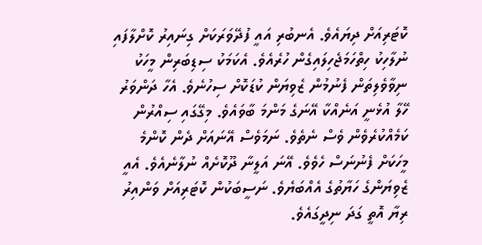ކޮޓަރިއަށް ދިޔައެވެ. އެނބުރި އައީ ފުދޭވަރަކަށް ގިނައިރު ކޮށްލާފައި ނުލާހިކު ހިތްހަމަޖެހިލައިގެން ހުރެއެވެ. އެކަމަކު ސިޑިބަރިން މީހަކު ނިވާވެލިތަން ފެނުމުން ޒެވިޔަން ކުޑަކޮށް ސިހުނެވެ. އެހާ ދަންވަރު ހޭލާ އުޅެނީ އަނެއްކާ އޭނަގެ މަންމަ ބާވައެވެ. މިގޭގައި ސިއްރުން ކަމެއްކުރެވެން ވެސް ނެތެވެ. ނަމަވެސް އޭނައަށް ދެން ކޮންމެ މީހަކަށް ފެނުނަސް ހެވެވެ. އޭނަ އަލީނާ ދޫކޮށެއް ނުލާނެއެވެ. އެއީ ޒެވިޔަންގެ ހަޔާތުގެ އެއްބަޔެވެ. ނަސީބަކުން ކޮޓަރިއަށް ވަންއިރު ރިޔާ އޮތީ ގަދަ ނިދީގައެވެ.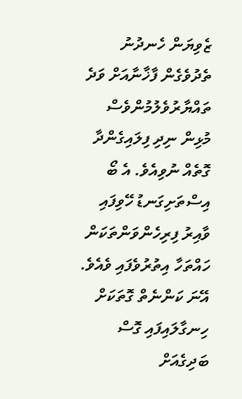ޒެވިޔަން ހެނދުނު ތެދުވެގެން ފާޚާނާއަށް ވަދެ ތައްޔާރުވެލުމުންވެސް މުޅިން ނިދި ފިލައިގެންދާ ގޮތެއް ނުވިއެވެ. އެ ބޯ އިސްތަށިގަނޑު ހޭވިފައި ވާއިރު ފިރިހެންވަންތަކަން ހައްތަހާ އިތުރުވެފައި ވެއެވެ. އޭނަ ކަންނެތް ގޮތަކަށް ހިނގާލައިފައި ގޮސް ބަދިގެއަށް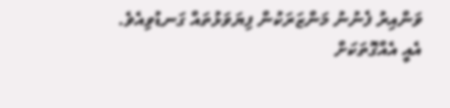ވަންއިރު ފެނުނު މަންޒަރަކުން ފިޔަވަޅުތައް ގަނޑުވިއެވެ. އެއީ އެއްގޮތަކަށް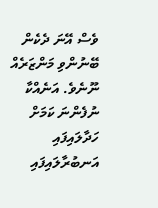ވެސް އޭނަ ދެކެން ބޭނުންވި މަންޒަރެއް ނޫނެވެ. އަނެއްކާ ނުފެންނަ ކަމަށް ހަދާލައިފައި އަނބުރާލައިފައި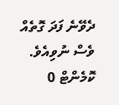ދެވޭނެ ފަދަ ގޮތެއް ވެސް ނުވިއެވެ.
ކޮމެންޓް 0